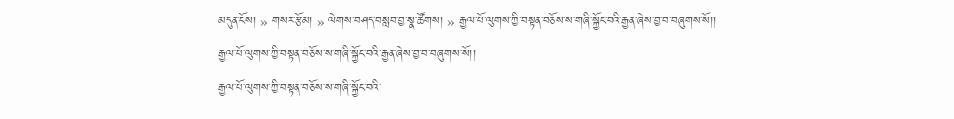མདུན་ངོས། » གསར་རྩོམ། » ལེགས་བཤད་བསླབ་བྱ་སྣ་ཚོགས། » རྒྱལ་པོ་ལུགས་ཀྱི་བསྟན་བཅོས་ས་གཞི་སྐྱོང་བའི་རྒྱན་ཞེས་བྱ་བ་བཞུགས་སོ།།
རྒྱལ་པོ་ལུགས་ཀྱི་བསྟན་བཅོས་ས་གཞི་སྐྱོང་བའི་རྒྱན་ཞེས་བྱ་བ་བཞུགས་སོ།།
རྒྱལ་པོ་ལུགས་ཀྱི་བསྟན་བཅོས་ས་གཞི་སྐྱོང་བའི་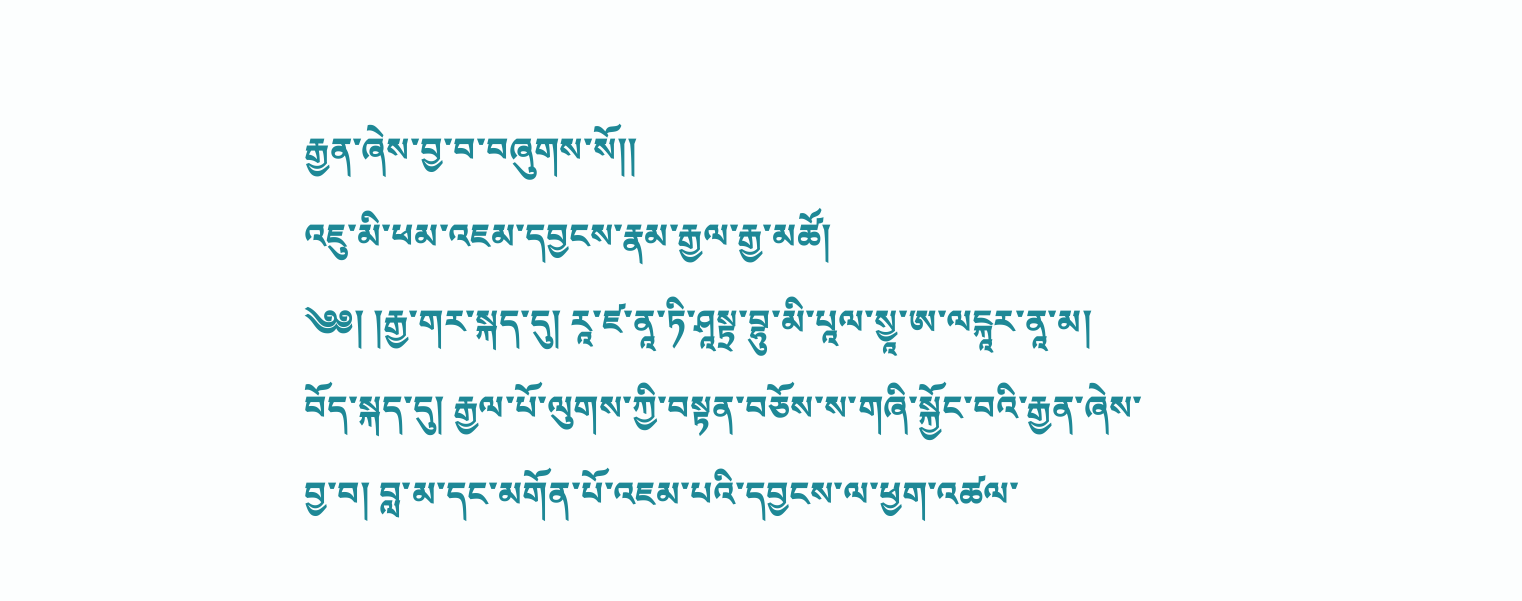རྒྱན་ཞེས་བྱ་བ་བཞུགས་སོ།།
འཇུ་མི་ཕམ་འཇམ་དབྱངས་རྣམ་རྒྱལ་རྒྱ་མཚོ།
༄༅། །རྒྱ་གར་སྐད་དུ། རཱ་ཛ་ནཱ་ཏི་ཤཱསྟྲ་བྷུ་མི་པཱལ་སྱཱ་ཨ་ལངྐཱར་ནཱ་མ། བོད་སྐད་དུ། རྒྱལ་པོ་ལུགས་ཀྱི་བསྟན་བཅོས་ས་གཞི་སྐྱོང་བའི་རྒྱན་ཞེས་བྱ་བ། བླ་མ་དང་མགོན་པོ་འཇམ་པའི་དབྱངས་ལ་ཕྱག་འཚལ་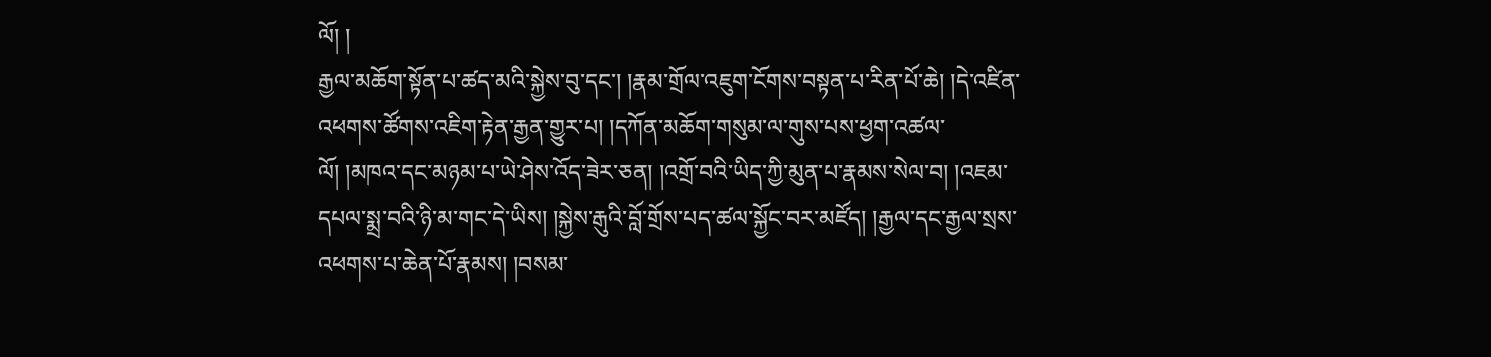ལོ། །
རྒྱལ་མཆོག་སྟོན་པ་ཚད་མའི་སྐྱེས་བུ་དང་། །རྣམ་གྲོལ་འཇུག་ངོགས་བསྟན་པ་རིན་པོ་ཆེ། །དེ་འཛིན་འཕགས་ཚོགས་འཇིག་རྟེན་རྒྱན་གྱུར་པ། །དཀོན་མཆོག་གསུམ་ལ་གུས་པས་ཕྱག་འཚལ་ལོ། །མཁའ་དང་མཉམ་པ་ཡེ་ཤེས་འོད་ཟེར་ཅན། །འགྲོ་བའི་ཡིད་ཀྱི་མུན་པ་རྣམས་སེལ་བ། །འཇམ་དཔལ་སྨྲ་བའི་ཉི་མ་གང་དེ་ཡིས། །སྐྱེས་རྒུའི་བློ་གྲོས་པད་ཚལ་སྐྱོང་བར་མཛོད། །རྒྱལ་དང་རྒྱལ་སྲས་འཕགས་པ་ཆེན་པོ་རྣམས། །བསམ་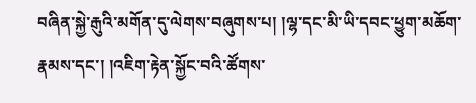བཞིན་སྐྱེ་རྒུའི་མགོན་དུ་ལེགས་བཞུགས་པ། །ལྷ་དང་མི་ཡི་དབང་ཕྱུག་མཆོག་རྣམས་དང་། །འཇིག་རྟེན་སྐྱོང་བའི་ཚོགས་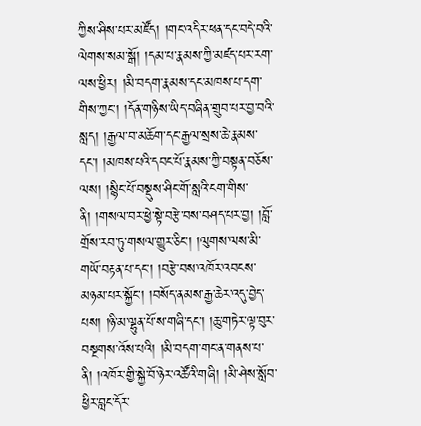ཀྱིས་ཤིས་པར་མཛོད། །གང་འདིར་ཕན་དང་བདེ་བའི་ལེགས་སམ་སྒོ། །དམ་པ་རྣམས་ཀྱི་མཛད་པར་རག་ལས་ཕྱིར། །མི་བདག་རྣམས་དང་མཁས་པ་དག་གིས་ཀྱང་། །དོན་གཉིས་ཡིད་བཞིན་གྲུབ་པར་བྱ་བའི་སླད། །རྒྱལ་བ་མཆོག་དང་རྒྱལ་སྲས་ཆེ་རྣམས་དང་། །མཁས་པའི་དབང་པོ་རྣམས་ཀྱི་བསྟན་བཅོས་ལས། །སྙིང་པོ་བསྡུས་ཤིང་གོ་སླའི་ངག་གིས་ནི། །གསལ་བར་ཕྱེ་སྟེ་བརྩེ་བས་བཤད་པར་བྱ། །བློ་གྲོས་རབ་ཏུ་གསལ་གྱུར་ཅིང་། །ལུགས་ལས་མི་གཡོ་བརྟན་པ་དང་། །བརྩེ་བས་འཁོར་འབངས་མཉམ་པར་སྐྱོང་། །བསོད་ནམས་རྒྱ་ཆེར་འདུ་བྱེད་པས། །ཉི་མ་ལྷུན་པོ་ས་གཞི་དང་། །ཆུ་གཏེར་ལྟ་བུར་བསྔགས་འོས་པའི། །མི་བདག་གང་ན་གནས་པ་ནི། །འཁོར་གྱི་སྐྱེ་བོ་ཉེར་འཚོའི་གཞི། །མི་ཤེས་སློབ་ཕྱིར་བླང་དོར་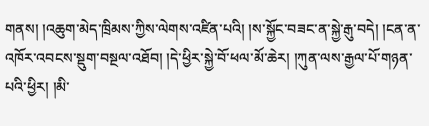གནས། །འཆུག་མེད་ཁྲིམས་ཀྱིས་ལེགས་འཛིན་པའི། །ས་སྐྱོང་བཟང་ན་སྐྱེ་རྒུ་བདེ། །ངན་ན་འཁོར་འབངས་སྡུག་བསྔལ་འཐོབ། །དེ་ཕྱིར་སྐྱེ་བོ་ཕལ་མོ་ཆེར། །ཀུན་ལས་རྒྱལ་པོ་གཉན་པའི་ཕྱིར། །མི་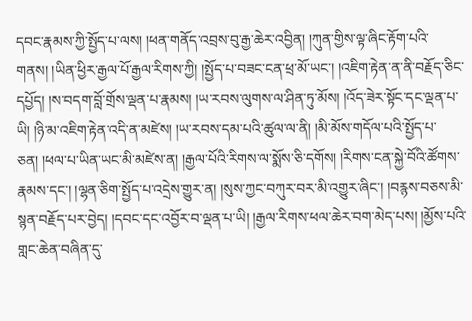དབང་རྣམས་ཀྱི་སྤྱོད་པ་ལས། །ཕན་གནོད་འབྲས་བུ་རྒྱ་ཆེར་འབྱིན། །ཀུན་གྱིས་ལྟ་ཞིང་རྟོག་པའི་གནས། །ཡིན་ཕྱིར་རྒྱལ་པོ་རྒྱལ་རིགས་ཀྱི། །སྤྱོད་པ་བཟང་ངན་ཕྲ་མོ་ཡང་། །འཇིག་རྟེན་ན་ནི་བརྗོད་ཅིང་དཔྱོད། །ས་བདག་བློ་གྲོས་ལྡན་པ་རྣམས། །ཡ་རབས་ལུགས་ལ་ཤིན་ཏུ་མོས། །འོད་ཟེར་སྟོང་དང་ལྡན་པ་ཡི། །ཉི་མ་འཇིག་རྟེན་འདི་ན་མཛེས། །ཡ་རབས་དམ་པའི་ཚུལ་ལ་ནི། །མི་མོས་གདོལ་པའི་སྤྱོད་པ་ཅན། །ཕལ་པ་ཡིན་ཡང་མི་མཛེས་ན། །རྒྱལ་པོའི་རིགས་ལ་སྨོས་ཅི་དགོས། །རིགས་ངན་སྐྱེ་བོའི་ཚོགས་རྣམས་དང་། །ལྷན་ཅིག་སྤྱོད་པ་འདྲེས་གྱུར་ན། །སུས་ཀྱང་བཀུར་བར་མི་འགྱུར་ཞིང་། །བརྙས་བཅས་མི་སྙན་བརྗོད་པར་བྱེད། །དབང་དང་འབྱོར་བ་ལྡན་པ་ཡི། །རྒྱལ་རིགས་ཕལ་ཆེར་བག་མེད་པས། །མྱོས་པའི་གླང་ཆེན་བཞིན་དུ་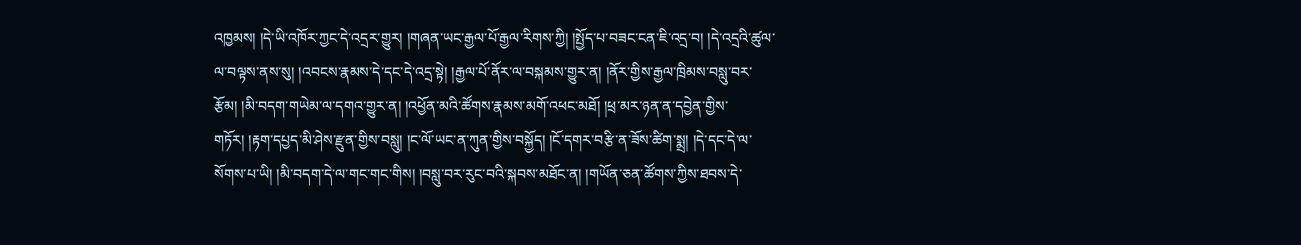འཁྱམས། །དེ་ཡི་འཁོར་ཀྱང་དེ་འདྲར་གྱུར། །གཞན་ཡང་རྒྱལ་པོ་རྒྱལ་རིགས་ཀྱི། །སྤྱོད་པ་བཟང་ངན་ཇི་འདྲ་བ། །དེ་འདྲའི་ཚུལ་ལ་བལྟས་ནས་སུ། །འབངས་རྣམས་དེ་དང་དེ་འདྲ་སྟེ། །རྒྱལ་པོ་ནོར་ལ་བསྐམས་གྱུར་ན། །ནོར་གྱིས་རྒྱལ་ཁྲིམས་བསླུ་བར་རྩོམ། །མི་བདག་གཡེམ་ལ་དགའ་གྱུར་ན། །འཕྱོན་མའི་ཚོགས་རྣམས་མགོ་འཕང་མཐོ། །ཕྲ་མར་ཉན་ན་དབྱེན་གྱིས་གཏོར། །རྟག་དཔྱད་མི་ཤེས་རྫུན་གྱིས་བསླུ། །ང་ལོ་ཡང་ན་ཀུན་གྱིས་བསྐྱོད། །ངོ་དགར་བརྩི་ན་ཟོས་ཚིག་སྨྲ། །དེ་དང་དེ་ལ་སོགས་པ་ཡི། །མི་བདག་དེ་ལ་གང་གང་གིས། །བསླུ་བར་རུང་བའི་སྐབས་མཐོང་ན། །གཡོན་ཅན་ཚོགས་ཀྱིས་ཐབས་དེ་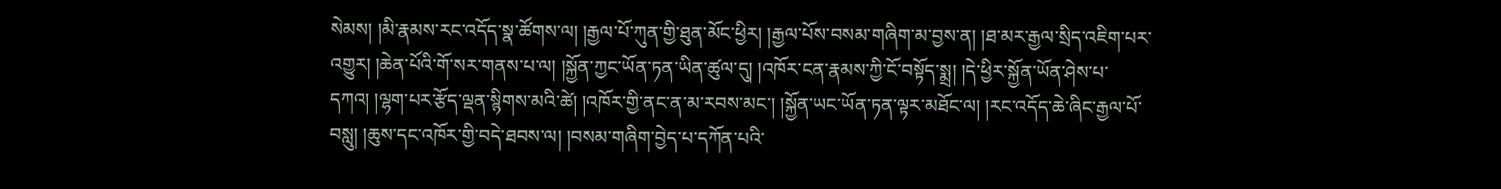སེམས། །མི་རྣམས་རང་འདོད་སྣ་ཚོགས་ལ། །རྒྱལ་པོ་ཀུན་གྱི་ཐུན་མོང་ཕྱིར། །རྒྱལ་པོས་བསམ་གཞིག་མ་བྱས་ན། །ཐ་མར་རྒྱལ་སྲིད་འཇིག་པར་འགྱུར། །ཆེན་པོའི་གོ་སར་གནས་པ་ལ། །སྐྱོན་ཀྱང་ཡོན་ཏན་ཡིན་ཚུལ་དུ། །འཁོར་ངན་རྣམས་ཀྱི་ངོ་བསྟོད་སྨྲ། །དེ་ཕྱིར་སྐྱོན་ཡོན་ཤེས་པ་དཀའ། །ལྷག་པར་རྩོད་ལྡན་སྙིགས་མའི་ཚེ། །འཁོར་གྱི་ནང་ན་མ་རབས་མང་། །སྐྱོན་ཡང་ཡོན་ཏན་ལྟར་མཐོང་ལ། །རང་འདོད་ཆེ་ཞིང་རྒྱལ་པོ་བསླུ། །ཆུས་དང་འཁོར་གྱི་བདེ་ཐབས་ལ། །བསམ་གཞིག་བྱེད་པ་དཀོན་པའི་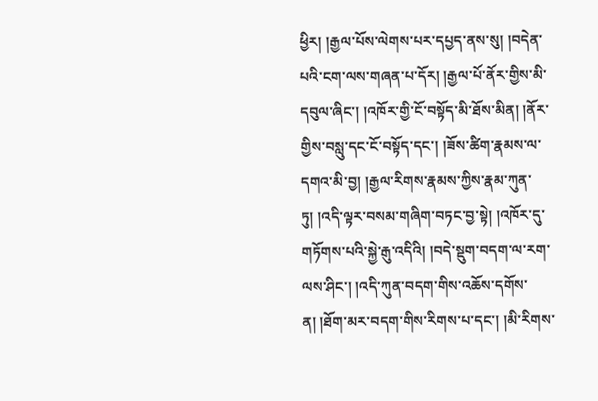ཕྱིར། །རྒྱལ་པོས་ལེགས་པར་དཔྱད་ནས་སུ། །བདེན་པའི་ངག་ལས་གཞན་པ་དོར། །རྒྱལ་པོ་ནོར་གྱིས་མི་དབུལ་ཞིང་། །འཁོར་གྱི་ངོ་བསྟོད་མི་ཐོས་མིན། །ནོར་གྱིས་བསླུ་དང་ངོ་བསྟོད་དང་། །ཟོས་ཚིག་རྣམས་ལ་དགའ་མི་བྱ། །རྒྱལ་རིགས་རྣམས་ཀྱིས་རྣམ་ཀུན་ཏུ། །འདི་ལྟར་བསམ་གཞིག་བཏང་བྱ་སྟེ། །འཁོར་དུ་གཏོགས་པའི་སྐྱེ་རྒུ་འདིའི། །བདེ་སྡུག་བདག་ལ་རག་ལས་ཤིང་། །འདི་ཀུན་བདག་གིས་འཆོས་དགོས་ན། །ཐོག་མར་བདག་གིས་རིགས་པ་དང་། །མི་རིགས་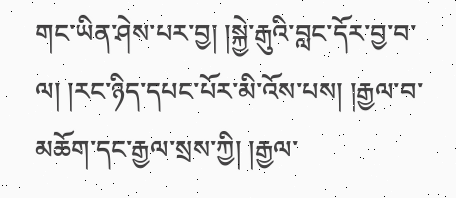གང་ཡིན་ཤེས་པར་བྱ། །སྐྱེ་རྒུའི་བླང་དོར་བྱ་བ་ལ། །རང་ཉིད་དཔང་པོར་མི་འོས་པས། །རྒྱལ་བ་མཆོག་དང་རྒྱལ་སྲས་ཀྱི། །རྒྱལ་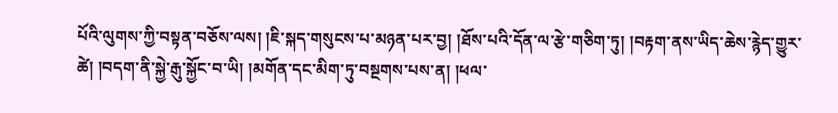པོའི་ལུགས་ཀྱི་བསྟན་བཅོས་ལས། །ཇི་སྐད་གསུངས་པ་མཉན་པར་བྱ། །ཐོས་པའི་དོན་ལ་རྩེ་གཅིག་ཏུ། །བརྟག་ནས་ཡིད་ཆེས་རྙེད་གྱུར་ཚེ། །བདག་ནི་སྐྱེ་རྒུ་སྐྱོང་བ་ཡི། །མགོན་དང་མིག་ཏུ་བསྔགས་པས་ན། །ཕལ་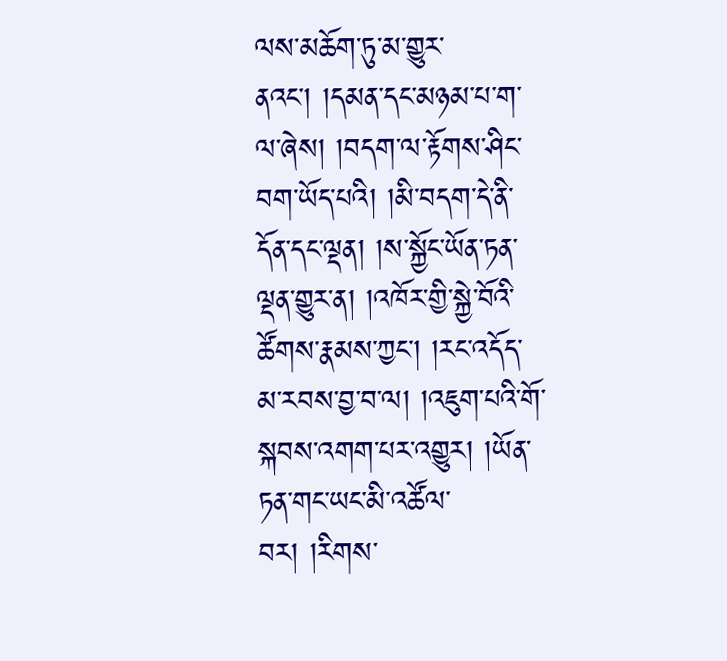ལས་མཆོག་ཏུ་མ་གྱུར་ནའང་། །དམན་དང་མཉམ་པ་ག་ལ་ཞེས། །བདག་ལ་རྟོགས་ཤིང་བག་ཡོད་པའི། །མི་བདག་དེ་ནི་དོན་དང་ལྡན། །ས་སྐྱོང་ཡོན་ཏན་ལྡན་གྱུར་ན། །འཁོར་གྱི་སྐྱེ་བོའི་ཚོགས་རྣམས་ཀྱང་། །རང་འདོད་མ་རབས་བྱ་བ་ལ། །འཇུག་པའི་གོ་སྐབས་འགག་པར་འགྱུར། །ཡོན་ཏན་གང་ཡང་མི་འཚོལ་བར། །རིགས་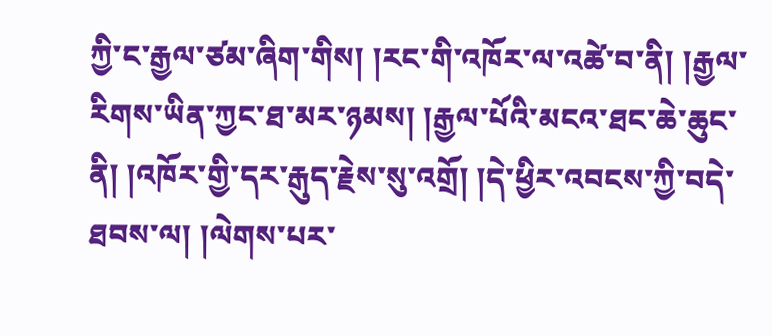ཀྱི་ང་རྒྱལ་ཙམ་ཞིག་གིས། །རང་གི་འཁོར་ལ་འཚེ་བ་ནི། །རྒྱལ་རིགས་ཡིན་ཀྱང་ཐ་མར་ཉམས། །རྒྱལ་པོའི་མངའ་ཐང་ཆེ་ཆུང་ནི། །འཁོར་གྱི་དར་རྒུད་རྗེས་སུ་འགྲོ། །དེ་ཕྱིར་འབངས་ཀྱི་བདེ་ཐབས་ལ། །ལེགས་པར་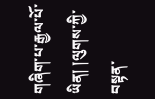གཞིག་པ་རྒྱལ་པོ་ཡིན། །ལུགས་ཀྱི་བསྟན་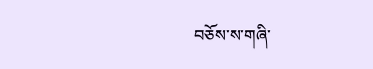བཅོས་ས་གཞི་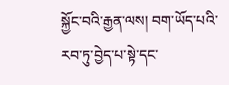སྐྱོང་བའི་རྒྱན་ལས། བག་ཡོད་པའི་རབ་ཏུ་བྱེད་པ་སྟེ་དང་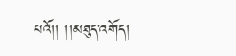པའོ།། །།མཐུད་འགོད།